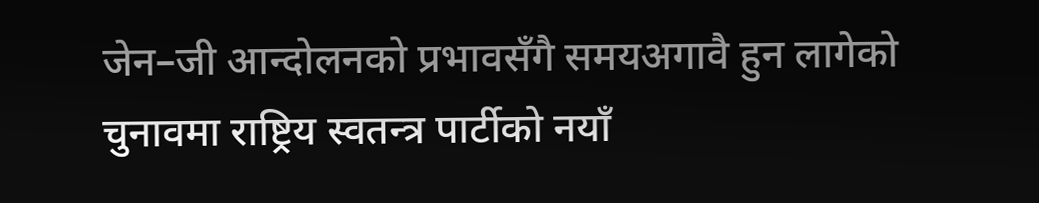जेन–जी आन्दोलनको प्रभावसँगै समयअगावै हुन लागेको चुनावमा राष्ट्रिय स्वतन्त्र पार्टीको नयाँ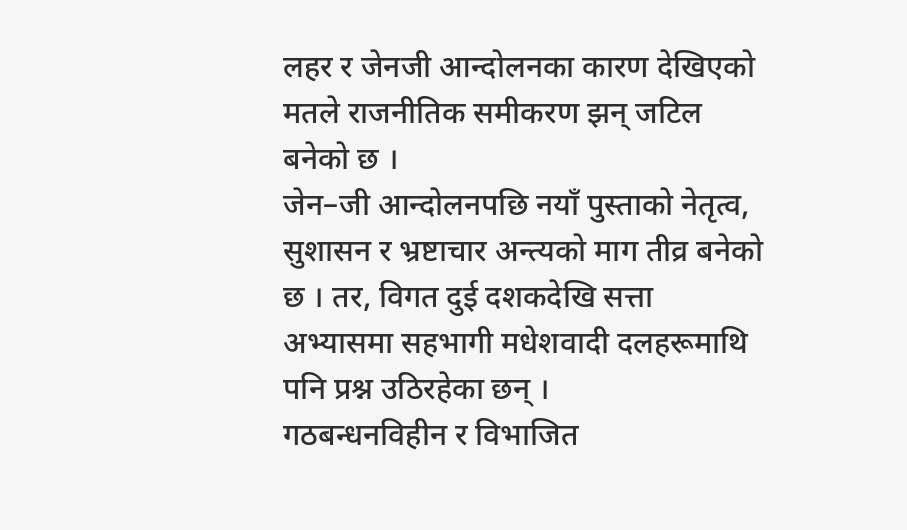लहर र जेनजी आन्दोलनका कारण देखिएको मतले राजनीतिक समीकरण झन् जटिल बनेको छ ।
जेन–जी आन्दोलनपछि नयाँ पुस्ताको नेतृत्व, सुशासन र भ्रष्टाचार अन्त्यको माग तीव्र बनेको छ । तर, विगत दुई दशकदेखि सत्ता अभ्यासमा सहभागी मधेशवादी दलहरूमाथि पनि प्रश्न उठिरहेका छन् ।
गठबन्धनविहीन र विभाजित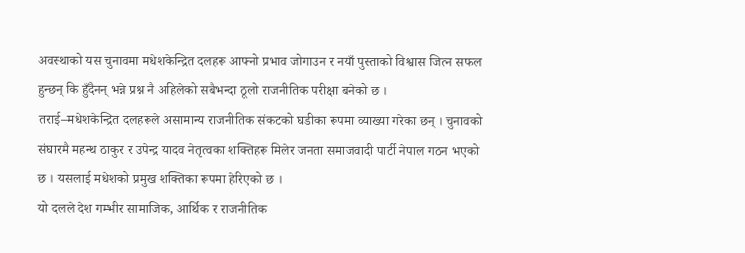अवस्थाको यस चुनावमा मधेशकेन्द्रित दलहरू आफ्नो प्रभाव जोगाउन र नयाँ पुस्ताको विश्वास जित्न सफल हुन्छन् कि हुँदैनन् भन्ने प्रश्न नै अहिलेको सबैभन्दा ठूलो राजनीतिक परीक्षा बनेको छ ।
तराई–मधेशकेन्द्रित दलहरूले असामान्य राजनीतिक संकटको घडीका रूपमा व्याख्या गरेका छन् । चुनावको संघारमै महन्थ ठाकुर र उपेन्द्र यादव नेतृत्वका शक्तिहरू मिलेर जनता समाजवादी पार्टी नेपाल गठन भएको छ । यसलाई मधेशको प्रमुख शक्तिका रूपमा हेरिएको छ ।
यो दलले देश गम्भीर सामाजिक, आर्थिक र राजनीतिक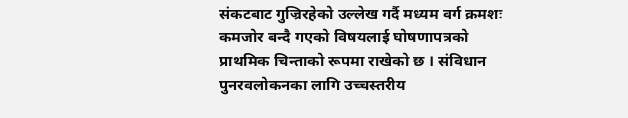संकटबाट गुज्रिरहेको उल्लेख गर्दै मध्यम वर्ग क्रमशः कमजोर बन्दै गएको विषयलाई घोषणापत्रको प्राथमिक चिन्ताको रूपमा राखेको छ । संविधान पुनरवलोकनका लागि उच्चस्तरीय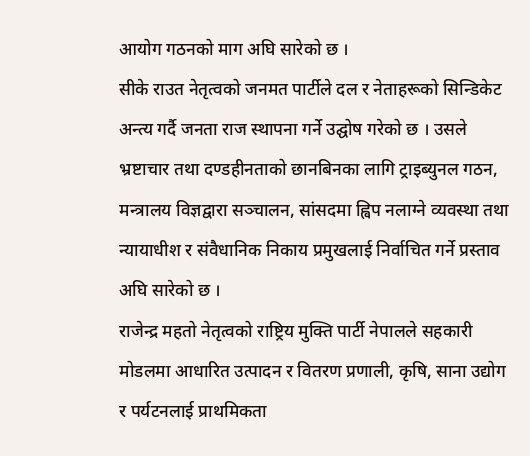आयोग गठनको माग अघि सारेको छ ।
सीके राउत नेतृत्वको जनमत पार्टीले दल र नेताहरूको सिन्डिकेट अन्त्य गर्दै जनता राज स्थापना गर्ने उद्घोष गरेको छ । उसले भ्रष्टाचार तथा दण्डहीनताको छानबिनका लागि ट्राइब्युनल गठन, मन्त्रालय विज्ञद्वारा सञ्चालन, सांसदमा ह्विप नलाग्ने व्यवस्था तथा न्यायाधीश र संवैधानिक निकाय प्रमुखलाई निर्वाचित गर्ने प्रस्ताव अघि सारेको छ ।
राजेन्द्र महतो नेतृत्वको राष्ट्रिय मुक्ति पार्टी नेपालले सहकारी मोडलमा आधारित उत्पादन र वितरण प्रणाली, कृषि, साना उद्योग र पर्यटनलाई प्राथमिकता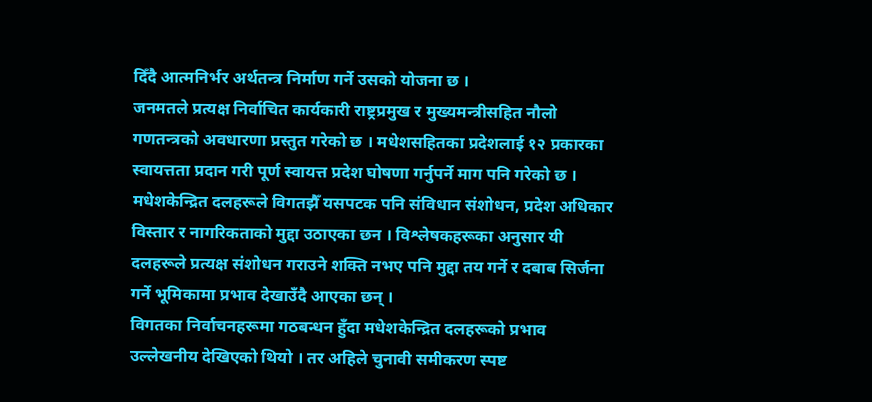दिँदै आत्मनिर्भर अर्थतन्त्र निर्माण गर्ने उसको योजना छ ।
जनमतले प्रत्यक्ष निर्वाचित कार्यकारी राष्ट्रप्रमुख र मुख्यमन्त्रीसहित नौलो गणतन्त्रको अवधारणा प्रस्तुत गरेको छ । मधेशसहितका प्रदेशलाई १२ प्रकारका स्वायत्तता प्रदान गरी पूर्ण स्वायत्त प्रदेश घोषणा गर्नुपर्ने माग पनि गरेको छ ।
मधेशकेन्द्रित दलहरूले विगतझैँ यसपटक पनि संविधान संशोधन, प्रदेश अधिकार विस्तार र नागरिकताको मुद्दा उठाएका छन । विश्लेषकहरूका अनुसार यी दलहरूले प्रत्यक्ष संशोधन गराउने शक्ति नभए पनि मुद्दा तय गर्ने र दबाब सिर्जना गर्ने भूमिकामा प्रभाव देखाउँदै आएका छन् ।
विगतका निर्वाचनहरूमा गठबन्धन हुँदा मधेशकेन्द्रित दलहरूको प्रभाव उल्लेखनीय देखिएको थियो । तर अहिले चुनावी समीकरण स्पष्ट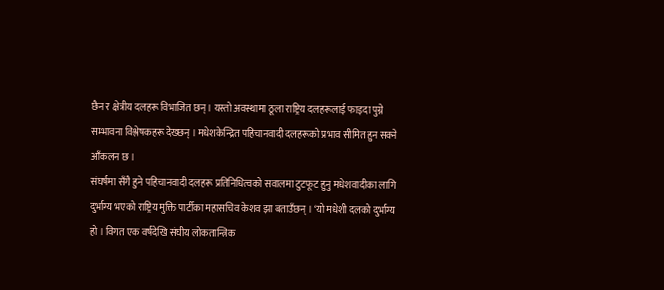छैन र क्षेत्रीय दलहरू विभाजित छन् । यस्तो अवस्थामा ठूला राष्ट्रिय दलहरूलाई फाइदा पुग्ने सम्भावना विश्लेषकहरू देख्छन् । मधेशकेन्द्रित पहिचानवादी दलहरूको प्रभाव सीमित हुन सक्ने आँकलन छ ।
संघर्षमा सँगै हुने पहिचानवादी दलहरू प्रतिनिधित्वको सवालमा टुटफूट हुनु मधेशवादीका लागि दुर्भाग्य भएको राष्ट्रिय मुक्ति पार्टीका महासचिव केशव झा बताउँछन् । ‘यो मधेशी दलको दुर्भाग्य हो । विगत एक वर्षदेखि संघीय लोकतान्त्रिक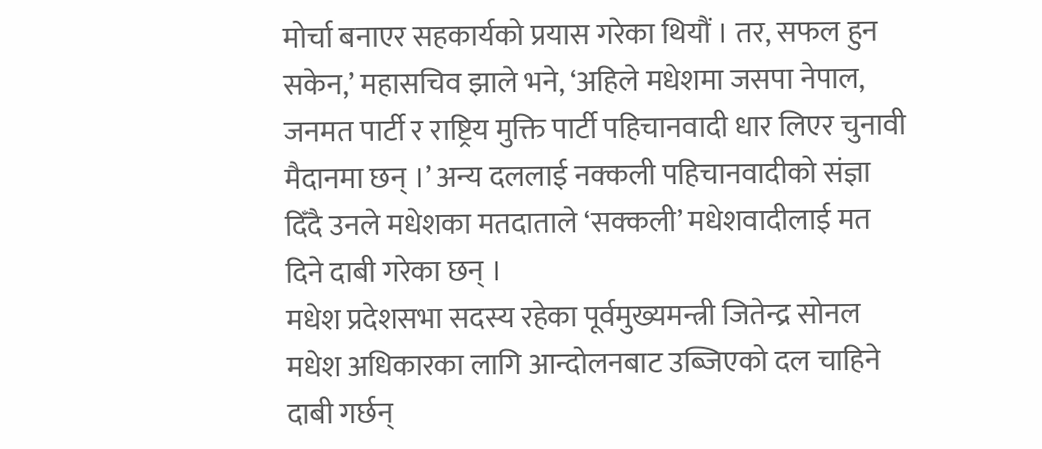मोर्चा बनाएर सहकार्यको प्रयास गरेका थियौं । तर, सफल हुन सकेन,’ महासचिव झाले भने, ‘अहिले मधेशमा जसपा नेपाल, जनमत पार्टी र राष्ट्रिय मुक्ति पार्टी पहिचानवादी धार लिएर चुनावी मैदानमा छन् ।’ अन्य दललाई नक्कली पहिचानवादीको संज्ञा दिँदै उनले मधेशका मतदाताले ‘सक्कली’ मधेशवादीलाई मत दिने दाबी गरेका छन् ।
मधेश प्रदेशसभा सदस्य रहेका पूर्वमुख्यमन्त्री जितेन्द्र सोनल मधेश अधिकारका लागि आन्दोलनबाट उब्जिएको दल चाहिने दाबी गर्छन्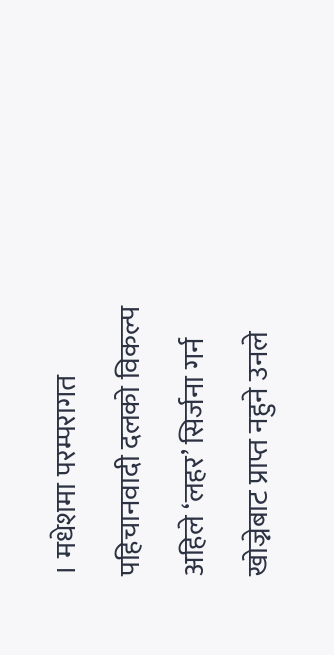। मधेशमा परम्परागत पहिचानवादी दलको विकल्प अहिले ‘लहर’ सिर्जना गर्न खोज्नेबाट प्राप्त नहुने उनले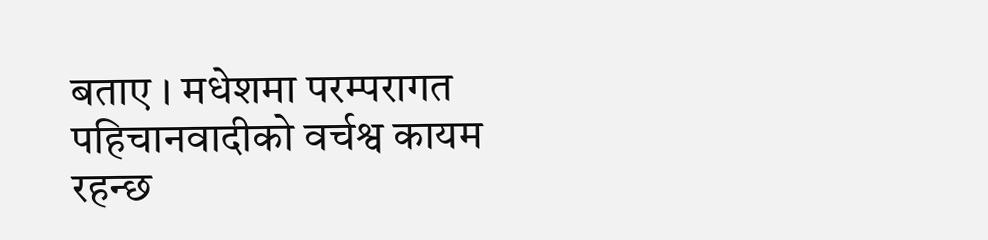बताए । मधेशमा परम्परागत पहिचानवादीको वर्चश्व कायम रहन्छ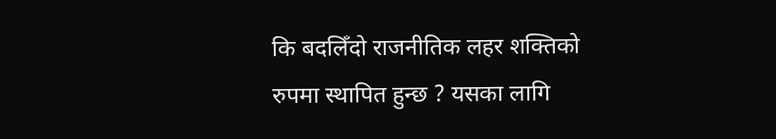कि बदलिँदो राजनीतिक लहर शक्तिको रुपमा स्थापित हुन्छ ? यसका लागि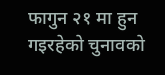फागुन २१ मा हुन गइरहेको चुनावको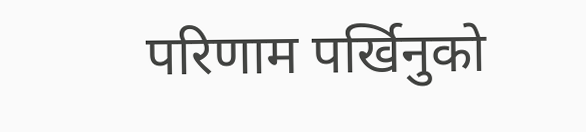परिणाम पर्खिनुको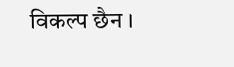विकल्प छैन ।